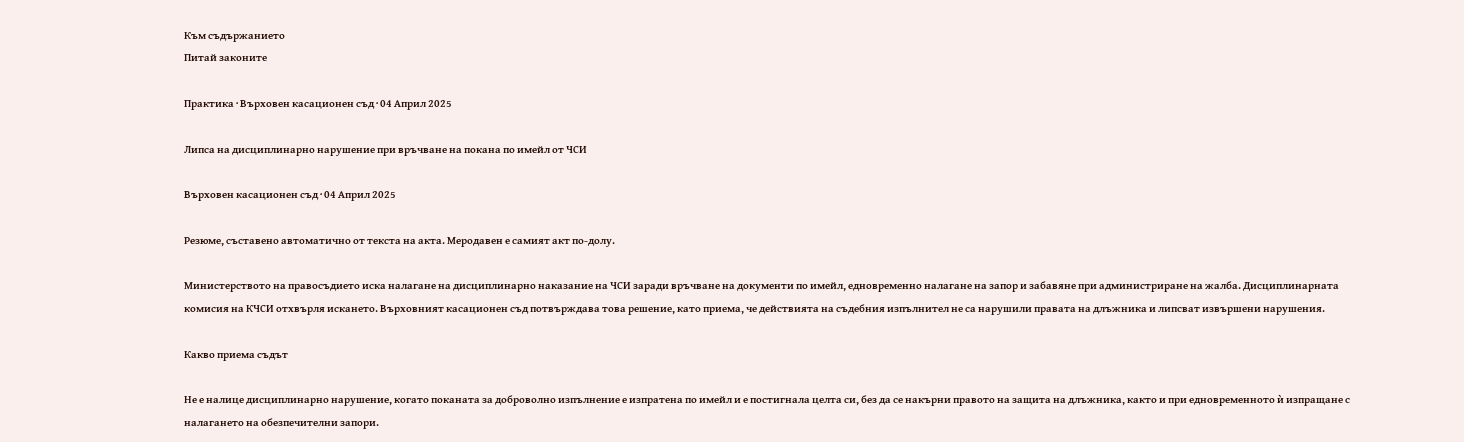Към съдържанието
Питай законите

Практика · Върховен касационен съд · 04 Април 2025

Липса на дисциплинарно нарушение при връчване на покана по имейл от ЧСИ

Върховен касационен съд · 04 Април 2025

Резюме, съставено автоматично от текста на акта. Меродавен е самият акт по-долу.

Министерството на правосъдието иска налагане на дисциплинарно наказание на ЧСИ заради връчване на документи по имейл, едновременно налагане на запор и забавяне при администриране на жалба. Дисциплинарната комисия на КЧСИ отхвърля искането. Върховният касационен съд потвърждава това решение, като приема, че действията на съдебния изпълнител не са нарушили правата на длъжника и липсват извършени нарушения.

Какво приема съдът

Не е налице дисциплинарно нарушение, когато поканата за доброволно изпълнение е изпратена по имейл и е постигнала целта си, без да се накърни правото на защита на длъжника, както и при едновременното ѝ изпращане с налагането на обезпечителни запори.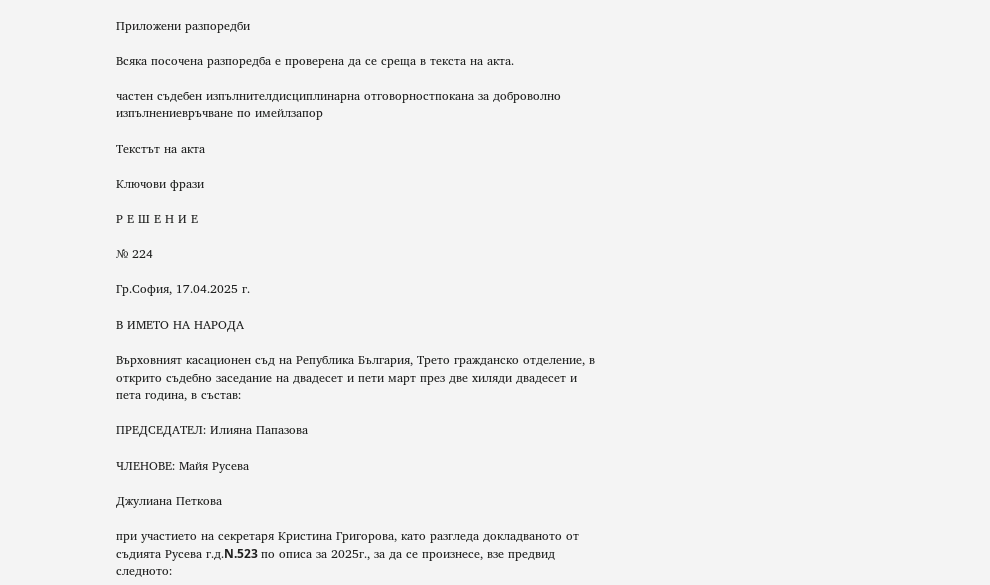Приложени разпоредби

Всяка посочена разпоредба е проверена да се среща в текста на акта.

частен съдебен изпълнителдисциплинарна отговорностпокана за доброволно изпълнениевръчване по имейлзапор

Текстът на акта

Ключови фрази

Р Е Ш Е Н И Е

№ 224

Гр.София, 17.04.2025 г.

В ИМЕТО НА НАРОДА

Върховният касационен съд на Република България, Трето гражданско отделение, в открито съдебно заседание на двадесет и пети март през две хиляди двадесет и пета година, в състав:

ПРЕДСЕДАТЕЛ: Илияна Папазова

ЧЛЕНОВЕ: Майя Русева

Джулиана Петкова

при участието на секретаря Кристина Григорова, като разгледа докладваното от съдията Русева г.д.N.523 по описа за 2025г., за да се произнесе, взе предвид следното: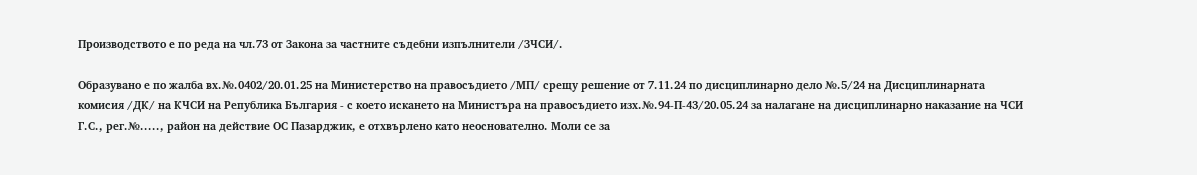Производството е по реда на чл.73 от Закона за частните съдебни изпълнители /ЗЧСИ/.

Образувано е по жалба вх.№.0402/20.01.25 на Министерство на правосъдието /МП/ срещу решение от 7.11.24 по дисциплинарно дело №.5/24 на Дисциплинарната комисия /ДК/ на КЧСИ на Република България - с което искането на Министъра на правосъдието изх.№.94-П-43/20.05.24 за налагане на дисциплинарно наказание на ЧСИ Г.С., рег.№....., район на действие ОС Пазарджик, е отхвърлено като неоснователно. Моли се за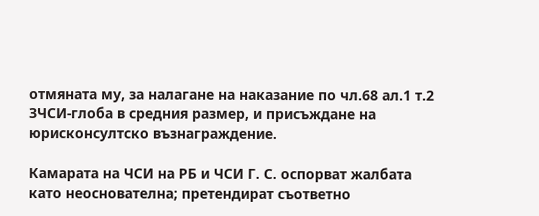отмяната му, за налагане на наказание по чл.68 ал.1 т.2 ЗЧСИ-глоба в средния размер, и присъждане на юрисконсултско възнаграждение.

Камарата на ЧСИ на РБ и ЧСИ Г. С. оспорват жалбата като неоснователна; претендират съответно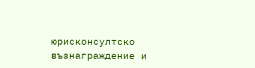юрисконсултско възнаграждение и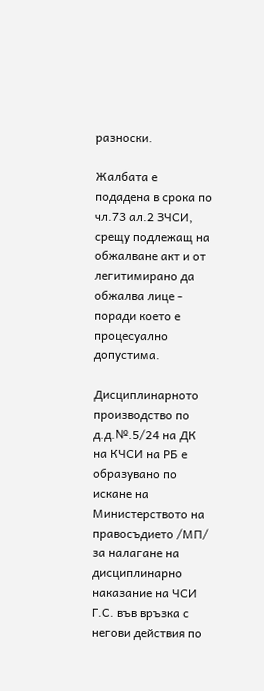разноски.

Жалбата е подадена в срока по чл.73 ал.2 ЗЧСИ, срещу подлежащ на обжалване акт и от легитимирано да обжалва лице - поради което е процесуално допустима.

Дисциплинарното производство по д.д.№.5/24 на ДК на КЧСИ на РБ е образувано по искане на Министерството на правосъдието /МП/ за налагане на дисциплинарно наказание на ЧСИ Г.С. във връзка с негови действия по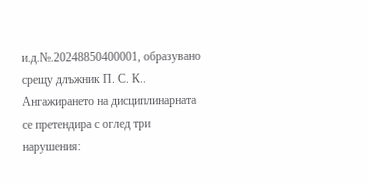и.д.№.20248850400001, образувано срещу длъжник П. С. К.. Ангажирането на дисциплинарната се претендира с оглед три нарушения: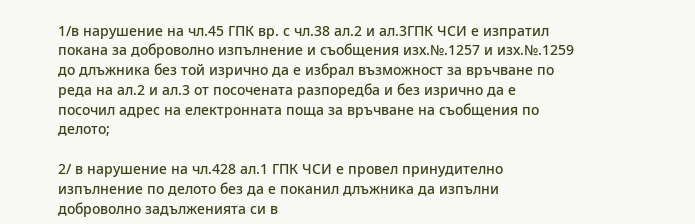1/в нарушение на чл.45 ГПК вр. с чл.38 ал.2 и ал.3ГПК ЧСИ е изпратил покана за доброволно изпълнение и съобщения изх.№.1257 и изх.№.1259 до длъжника без той изрично да е избрал възможност за връчване по реда на ал.2 и ал.3 от посочената разпоредба и без изрично да е посочил адрес на електронната поща за връчване на съобщения по делото;

2/ в нарушение на чл.428 ал.1 ГПК ЧСИ е провел принудително изпълнение по делото без да е поканил длъжника да изпълни доброволно задълженията си в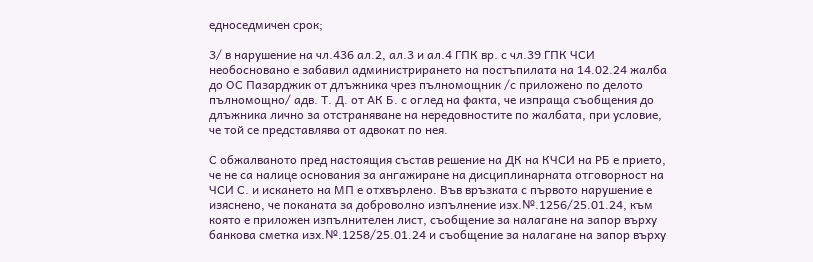едноседмичен срок;

3/ в нарушение на чл.436 ал.2, ал.3 и ал.4 ГПК вр. с чл.39 ГПК ЧСИ необосновано е забавил администрирането на постъпилата на 14.02.24 жалба до ОС Пазарджик от длъжника чрез пълномощник /с приложено по делото пълномощно/ адв. Т. Д. от АК Б. с оглед на факта, че изпраща съобщения до длъжника лично за отстраняване на нередовностите по жалбата, при условие, че той се представлява от адвокат по нея.

С обжалваното пред настоящия състав решение на ДК на КЧСИ на РБ е прието, че не са налице основания за ангажиране на дисциплинарната отговорност на ЧСИ С. и искането на МП е отхвърлено. Във връзката с първото нарушение е изяснено, че поканата за доброволно изпълнение изх.№.1256/25.01.24, към която е приложен изпълнителен лист, съобщение за налагане на запор върху банкова сметка изх.№.1258/25.01.24 и съобщение за налагане на запор върху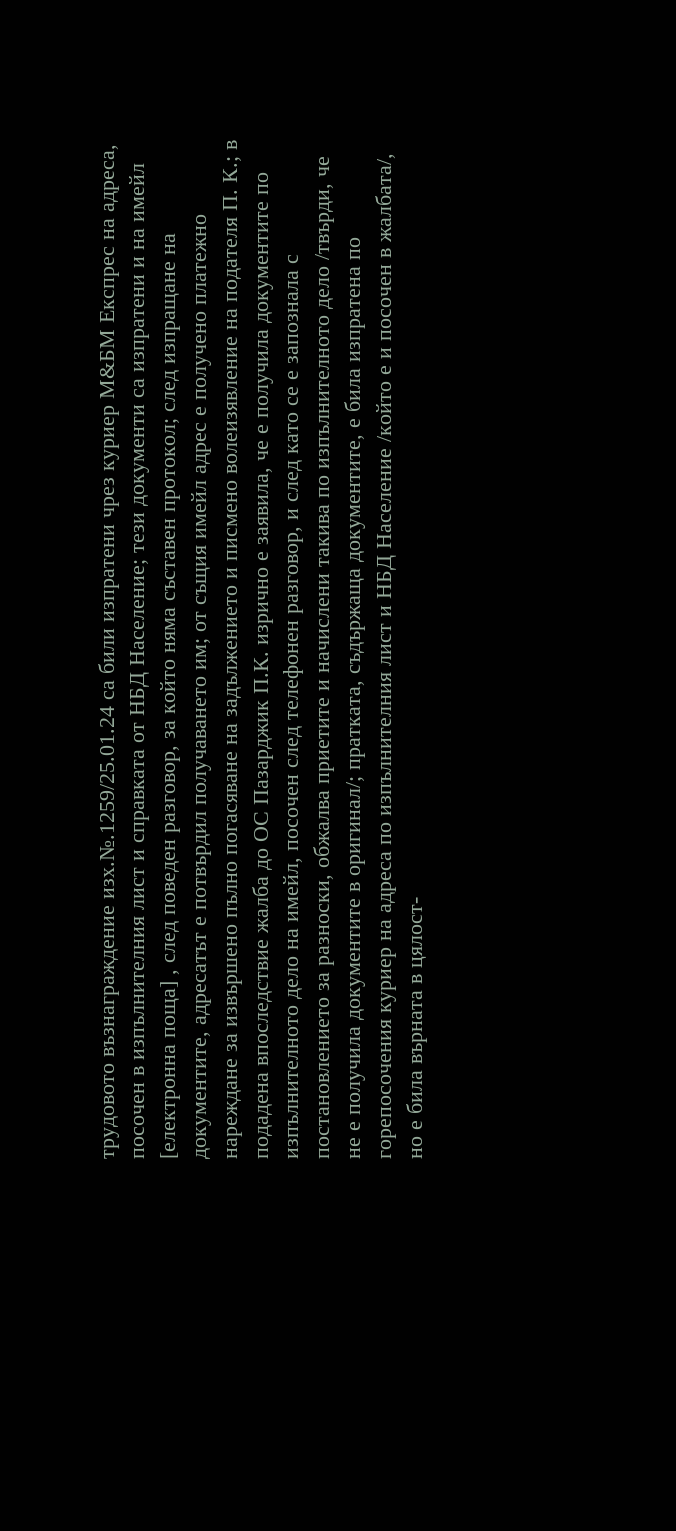трудовото възнаграждение изх.№.1259/25.01.24 са били изпратени чрез куриер М&БМ Експрес на адреса, посочен в изпълнителния лист и справката от НБД Население; тези документи са изпратени и на имейл [електронна поща] , след поведен разговор, за който няма съставен протокол; след изпращане на документите, адресатът е потвърдил получаването им; от същия имейл адрес е получено платежно нареждане за извършено пълно погасяване на задължението и писмено волеизявление на подателя П. К.; в подадена впоследствие жалба до ОС Пазарджик П.К. изрично е заявила, че е получила документите по изпълнителното дело на имейл, посочен след телефонен разговор, и след като се е запознала с постановлението за разноски, обжалва приетите и начислени такива по изпълнителното дело /твърди, че не е получила документите в оригинал/; пратката, съдържаща документите, е била изпратена по горепосочения куриер на адреса по изпълнителния лист и НБД Население /който е и посочен в жалбата/, но е била върната в цялост-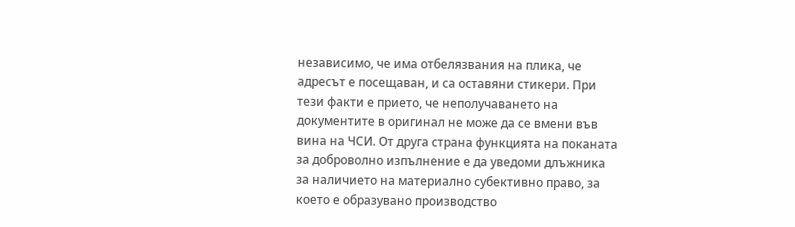независимо, че има отбелязвания на плика, че адресът е посещаван, и са оставяни стикери. При тези факти е прието, че неполучаването на документите в оригинал не може да се вмени във вина на ЧСИ. От друга страна функцията на поканата за доброволно изпълнение е да уведоми длъжника за наличието на материално субективно право, за което е образувано производство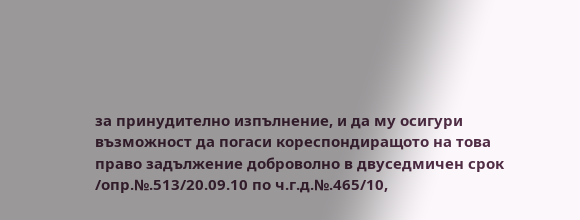за принудително изпълнение, и да му осигури възможност да погаси кореспондиращото на това право задължение доброволно в двуседмичен срок /опр.№.513/20.09.10 по ч.г.д.№.465/10,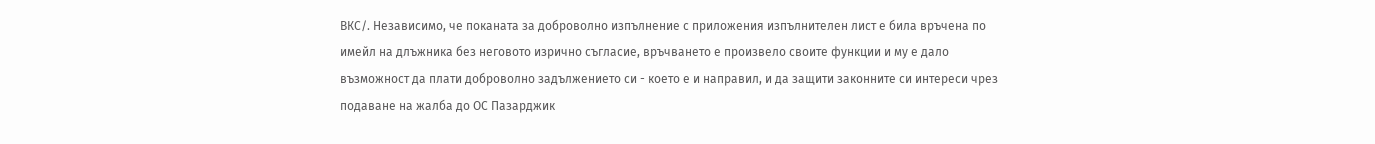ВКС/. Независимо, че поканата за доброволно изпълнение с приложения изпълнителен лист е била връчена по имейл на длъжника без неговото изрично съгласие, връчването е произвело своите функции и му е дало възможност да плати доброволно задължението си - което е и направил, и да защити законните си интереси чрез подаване на жалба до ОС Пазарджик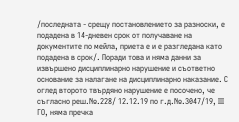/последната - срещу постановлението за разноски, е подадена в 14-дневен срок от получаване на документите по мейла, приета е и е разгледана като подадена в срок/. Поради това и няма данни за извършено дисциплинарно нарушение и съответно основание за налагане на дисциплинарно наказание. С оглед второто твърдяно нарушение е посочено, че съгласно реш.№.228/ 12.12.19 по г.д.№.3047/19, ІІІ ГО, няма пречка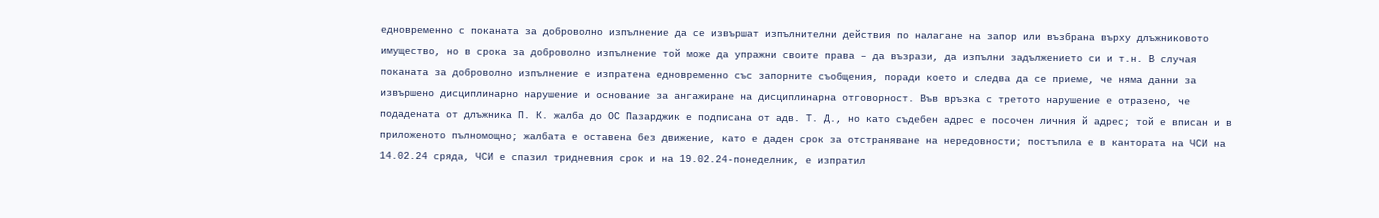едновременно с поканата за доброволно изпълнение да се извършат изпълнителни действия по налагане на запор или възбрана върху длъжниковото имущество, но в срока за доброволно изпълнение той може да упражни своите права – да възрази, да изпълни задължението си и т.н. В случая поканата за доброволно изпълнение е изпратена едновременно със запорните съобщения, поради което и следва да се приеме, че няма данни за извършено дисциплинарно нарушение и основание за ангажиране на дисциплинарна отговорност. Във връзка с третото нарушение е отразено, че подадената от длъжника П. К. жалба до ОС Пазарджик е подписана от адв. Т. Д., но като съдебен адрес е посочен личния й адрес; той е вписан и в приложеното пълномощно; жалбата е оставена без движение, като е даден срок за отстраняване на нередовности; постъпила е в кантората на ЧСИ на 14.02.24 сряда, ЧСИ е спазил тридневния срок и на 19.02.24-понеделник, е изпратил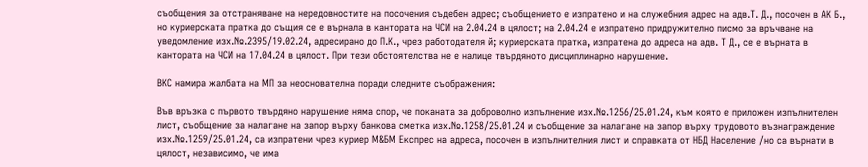съобщения за отстраняване на нередовностите на посочения съдебен адрес; съобщението е изпратено и на служебния адрес на адв.Т. Д., посочен в АК Б., но куриерската пратка до същия се е върнала в кантората на ЧСИ на 2.04.24 в цялост; на 2.04.24 е изпратено придружително писмо за връчване на уведомление изх.№.2395/19.02.24, адресирано до П.К., чрез работодателя й; куриерската пратка, изпратена до адреса на адв. Т Д., се е върната в кантората на ЧСИ на 17.04.24 в цялост. При тези обстоятелства не е налице твърдяното дисциплинарно нарушение.

ВКС намира жалбата на МП за неоснователна поради следните съображения:

Във връзка с първото твърдяно нарушение няма спор, че поканата за доброволно изпълнение изх.№.1256/25.01.24, към която е приложен изпълнителен лист, съобщение за налагане на запор върху банкова сметка изх.№.1258/25.01.24 и съобщение за налагане на запор върху трудовото възнаграждение изх.№.1259/25.01.24, са изпратени чрез куриер М&БМ Експрес на адреса, посочен в изпълнителния лист и справката от НБД Население /но са върнати в цялост, независимо, че има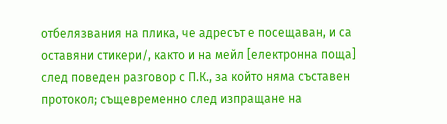отбелязвания на плика, че адресът е посещаван, и са оставяни стикери/, както и на мейл [електронна поща] след поведен разговор с П.К., за който няма съставен протокол; същевременно след изпращане на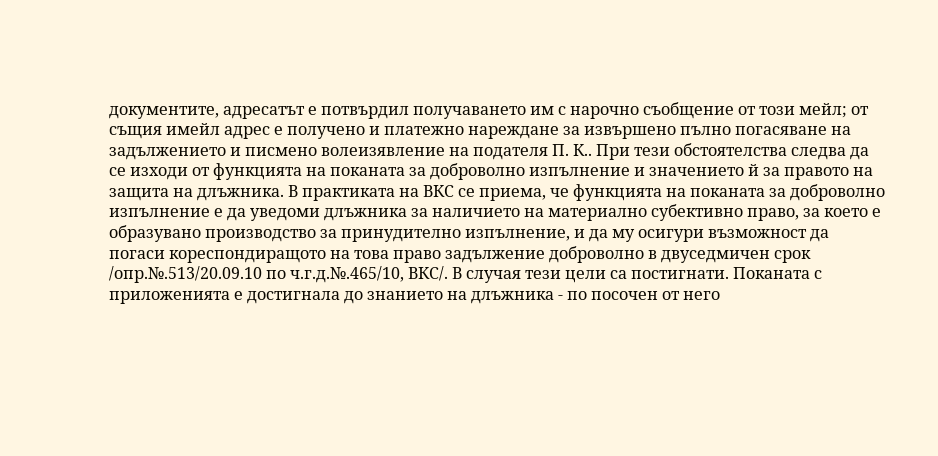документите, адресатът е потвърдил получаването им с нарочно съобщение от този мейл; от същия имейл адрес е получено и платежно нареждане за извършено пълно погасяване на задължението и писмено волеизявление на подателя П. К.. При тези обстоятелства следва да се изходи от функцията на поканата за доброволно изпълнение и значението й за правото на защита на длъжника. В практиката на ВКС се приема, че функцията на поканата за доброволно изпълнение е да уведоми длъжника за наличието на материално субективно право, за което е образувано производство за принудително изпълнение, и да му осигури възможност да погаси кореспондиращото на това право задължение доброволно в двуседмичен срок /опр.№.513/20.09.10 по ч.г.д.№.465/10, ВКС/. В случая тези цели са постигнати. Поканата с приложенията е достигнала до знанието на длъжника - по посочен от него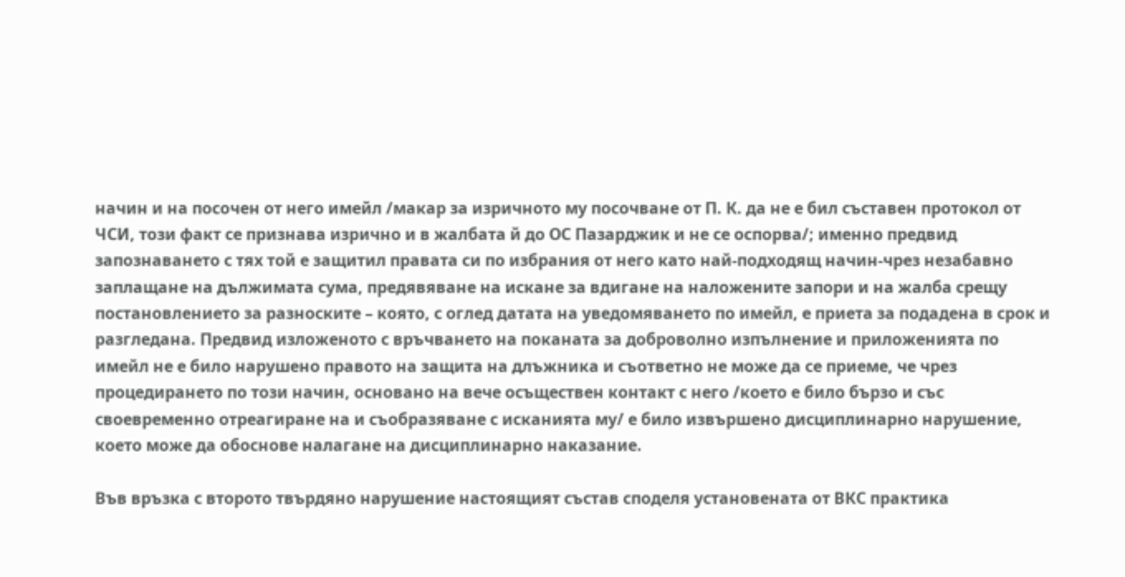начин и на посочен от него имейл /макар за изричното му посочване от П. К. да не е бил съставен протокол от ЧСИ, този факт се признава изрично и в жалбата й до ОС Пазарджик и не се оспорва/; именно предвид запознаването с тях той е защитил правата си по избрания от него като най-подходящ начин-чрез незабавно заплащане на дължимата сума, предявяване на искане за вдигане на наложените запори и на жалба срещу постановлението за разноските – която, с оглед датата на уведомяването по имейл, е приета за подадена в срок и разгледана. Предвид изложеното с връчването на поканата за доброволно изпълнение и приложенията по имейл не е било нарушено правото на защита на длъжника и съответно не може да се приеме, че чрез процедирането по този начин, основано на вече осъществен контакт с него /което е било бързо и със своевременно отреагиране на и съобразяване с исканията му/ е било извършено дисциплинарно нарушение, което може да обоснове налагане на дисциплинарно наказание.

Във връзка с второто твърдяно нарушение настоящият състав споделя установената от ВКС практика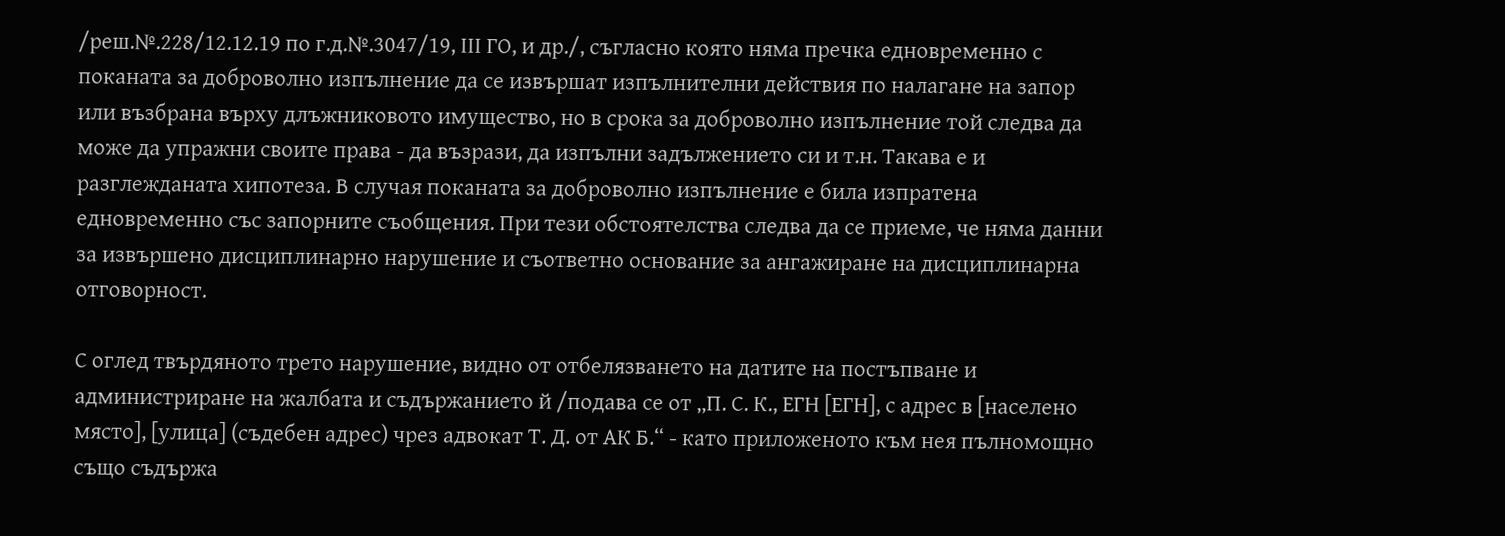/реш.№.228/12.12.19 по г.д.№.3047/19, ІІІ ГО, и др./, съгласно която няма пречка едновременно с поканата за доброволно изпълнение да се извършат изпълнителни действия по налагане на запор или възбрана върху длъжниковото имущество, но в срока за доброволно изпълнение той следва да може да упражни своите права - да възрази, да изпълни задължението си и т.н. Такава е и разглежданата хипотеза. В случая поканата за доброволно изпълнение е била изпратена едновременно със запорните съобщения. При тези обстоятелства следва да се приеме, че няма данни за извършено дисциплинарно нарушение и съответно основание за ангажиране на дисциплинарна отговорност.

С оглед твърдяното трето нарушение, видно от отбелязването на датите на постъпване и администриране на жалбата и съдържанието й /подава се от „П. С. К., ЕГН [ЕГН], с адрес в [населено място], [улица] (съдебен адрес) чрез адвокат Т. Д. от АК Б.“ - като приложеното към нея пълномощно също съдържа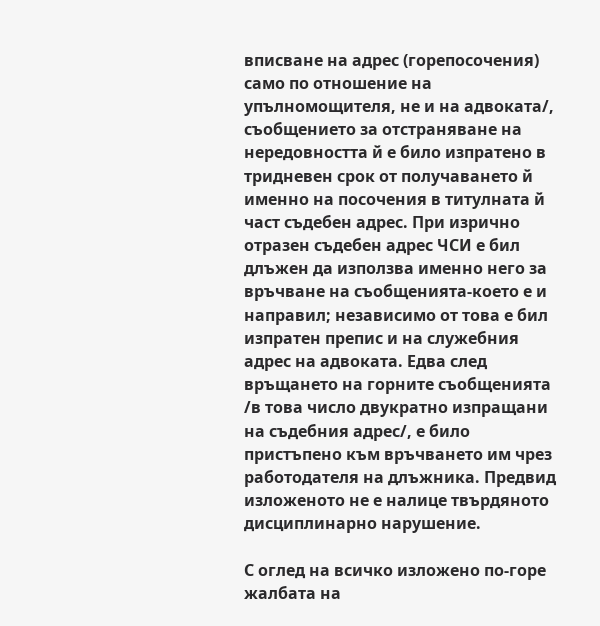вписване на адрес (горепосочения) само по отношение на упълномощителя, не и на адвоката/, съобщението за отстраняване на нередовността й е било изпратено в тридневен срок от получаването й именно на посочения в титулната й част съдебен адрес. При изрично отразен съдебен адрес ЧСИ е бил длъжен да използва именно него за връчване на съобщенията-което е и направил; независимо от това е бил изпратен препис и на служебния адрес на адвоката. Едва след връщането на горните съобщенията /в това число двукратно изпращани на съдебния адрес/, е било пристъпено към връчването им чрез работодателя на длъжника. Предвид изложеното не е налице твърдяното дисциплинарно нарушение.

С оглед на всичко изложено по-горе жалбата на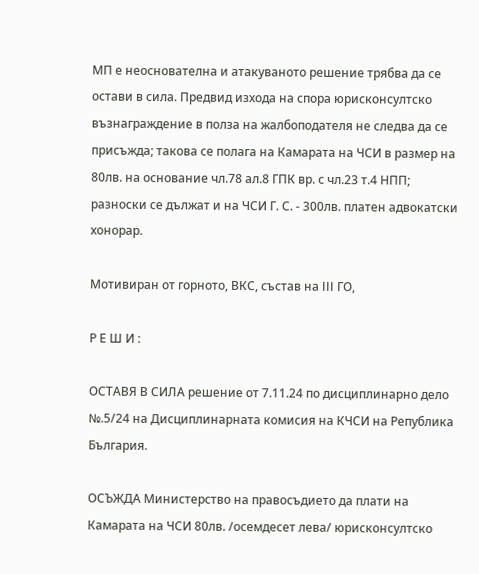МП е неоснователна и атакуваното решение трябва да се остави в сила. Предвид изхода на спора юрисконсултско възнаграждение в полза на жалбоподателя не следва да се присъжда; такова се полага на Камарата на ЧСИ в размер на 80лв. на основание чл.78 ал.8 ГПК вр. с чл.23 т.4 НПП; разноски се дължат и на ЧСИ Г. С. - 300лв. платен адвокатски хонорар.

Мотивиран от горното, ВКС, състав на ІІІ ГО,

Р Е Ш И :

ОСТАВЯ В СИЛА решение от 7.11.24 по дисциплинарно дело №.5/24 на Дисциплинарната комисия на КЧСИ на Република България.

ОСЪЖДА Министерство на правосъдието да плати на Камарата на ЧСИ 80лв. /осемдесет лева/ юрисконсултско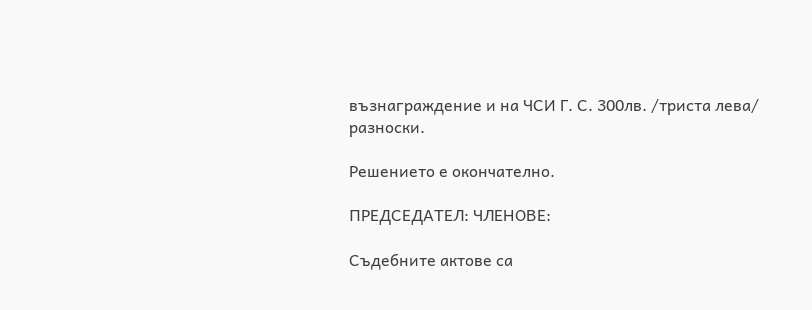възнаграждение и на ЧСИ Г. С. 300лв. /триста лева/ разноски.

Решението е окончателно.

ПРЕДСЕДАТЕЛ: ЧЛЕНОВЕ:

Съдебните актове са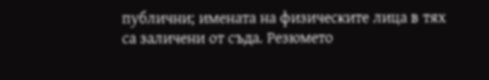публични; имената на физическите лица в тях са заличени от съда. Резюмето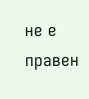не е правен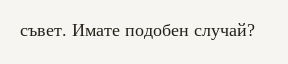съвет. Имате подобен случай?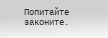Попитайте законите.